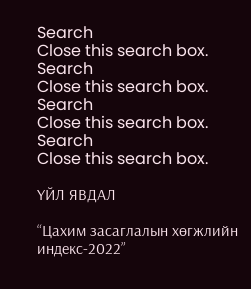Search
Close this search box.
Search
Close this search box.
Search
Close this search box.
Search
Close this search box.

ҮЙЛ ЯВДАЛ

“Цахим засаглалын хөгжлийн индекс-2022”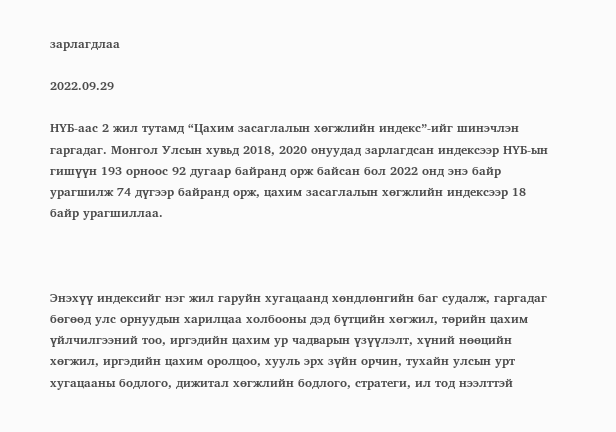зарлагдлаа

2022.09.29

НҮБ-аас 2 жил тутамд “Цахим засаглалын хөгжлийн индекс”-ийг шинэчлэн гаргадаг. Монгол Улсын хувьд 2018, 2020 онуудад зарлагдсан индексээр НҮБ-ын гишүүн 193 орноос 92 дугаар байранд орж байсан бол 2022 онд энэ байр урагшилж 74 дүгээр байранд орж, цахим засаглалын хөгжлийн индексээр 18 байр урагшиллаа.



Энэхүү индексийг нэг жил гаруйн хугацаанд хөндлөнгийн баг судалж, гаргадаг бөгөөд улс орнуудын харилцаа холбооны дэд бүтцийн хөгжил, төрийн цахим үйлчилгээний тоо, иргэдийн цахим ур чадварын үзүүлэлт, хүний нөөцийн хөгжил, иргэдийн цахим оролцоо, хууль эрх зүйн орчин, тухайн улсын урт хугацааны бодлого, дижитал хөгжлийн бодлого, стратеги, ил тод нээлттэй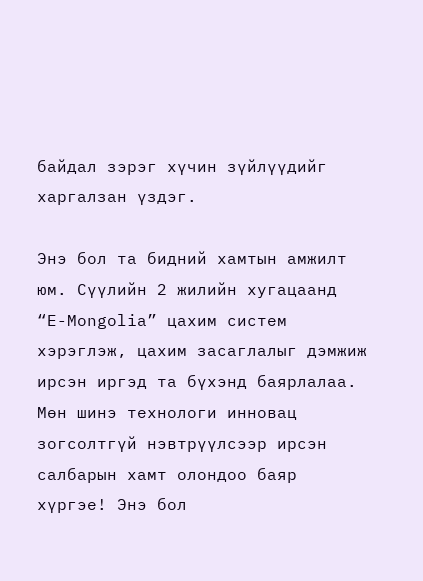байдал зэрэг хүчин зүйлүүдийг харгалзан үздэг.

Энэ бол та бидний хамтын амжилт юм. Сүүлийн 2 жилийн хугацаанд “E-Mongolia” цахим систем хэрэглэж, цахим засаглалыг дэмжиж ирсэн иргэд та бүхэнд баярлалаа. Мөн шинэ технологи инновац зогсолтгүй нэвтрүүлсээр ирсэн салбарын хамт олондоо баяр хүргэе! Энэ бол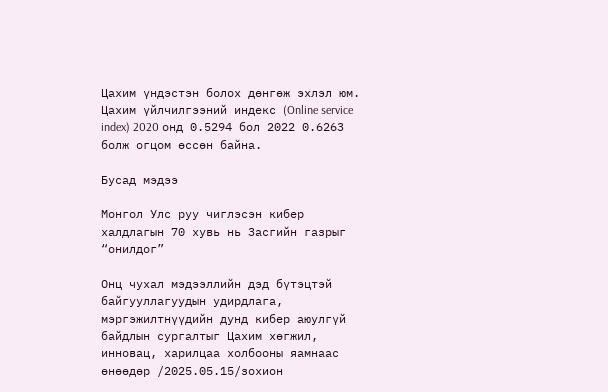Цахим үндэстэн болох дөнгөж эхлэл юм. Цахим үйлчилгээний индекс (Online service index) 2020 онд 0.5294 бол 2022 0.6263 болж огцом өссөн байна.

Бусад мэдээ

Монгол Улс руу чиглэсэн кибер халдлагын 70 хувь нь Засгийн газрыг “онилдог”

Онц чухал мэдээллийн дэд бүтэцтэй байгууллагуудын удирдлага, мэргэжилтнүүдийн дунд кибер аюулгүй байдлын сургалтыг Цахим хөгжил, инновац, харилцаа холбооны яамнаас өнөөдөр /2025.05.15/зохион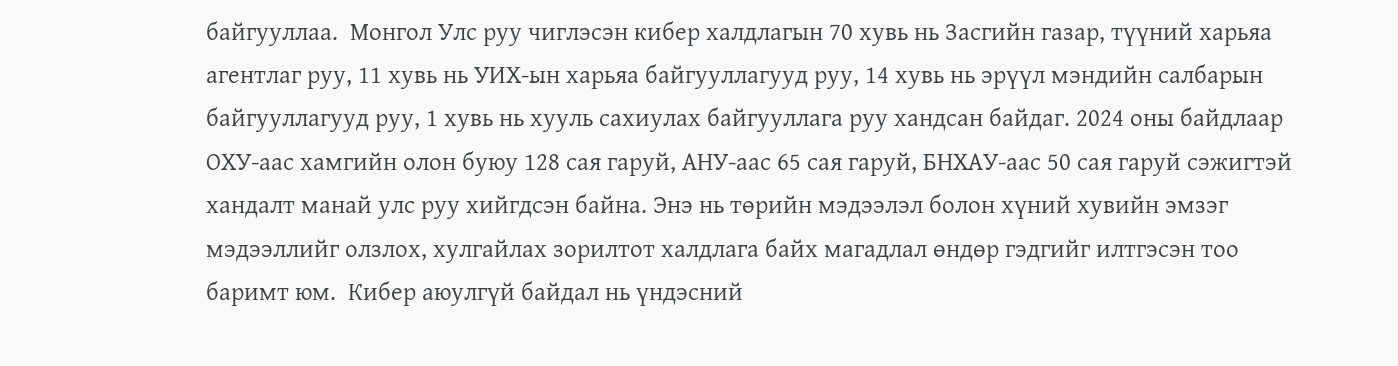байгууллаа.  Монгол Улс руу чиглэсэн кибер халдлагын 70 хувь нь Засгийн газар, түүний харьяа агентлаг руу, 11 хувь нь УИХ-ын харьяа байгууллагууд руу, 14 хувь нь эрүүл мэндийн салбарын байгууллагууд руу, 1 хувь нь хууль сахиулах байгууллага руу хандсан байдаг. 2024 оны байдлаар ОХУ-аас хамгийн олон буюу 128 сая гаруй, АНУ-аас 65 сая гаруй, БНХАУ-аас 50 сая гаруй сэжигтэй хандалт манай улс руу хийгдсэн байна. Энэ нь төрийн мэдээлэл болон хүний хувийн эмзэг мэдээллийг олзлох, хулгайлах зорилтот халдлага байх магадлал өндөр гэдгийг илтгэсэн тоо баримт юм.  Кибер аюулгүй байдал нь үндэсний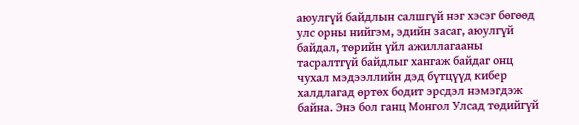аюулгүй байдлын салшгүй нэг хэсэг бөгөөд улс орны нийгэм, эдийн засаг, аюулгүй байдал, төрийн үйл ажиллагааны тасралтгүй байдлыг хангаж байдаг онц чухал мэдээллийн дэд бүтцүүд кибер халдлагад өртөх бодит эрсдэл нэмэгдэж байна. Энэ бол ганц Монгол Улсад төдийгүй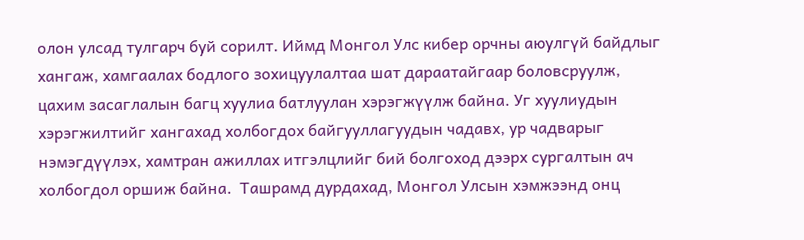олон улсад тулгарч буй сорилт. Иймд Монгол Улс кибер орчны аюулгүй байдлыг хангаж, хамгаалах бодлого зохицуулалтаа шат дараатайгаар боловсруулж, цахим засаглалын багц хуулиа батлуулан хэрэгжүүлж байна. Уг хуулиудын хэрэгжилтийг хангахад холбогдох байгууллагуудын чадавх, ур чадварыг нэмэгдүүлэх, хамтран ажиллах итгэлцлийг бий болгоход дээрх сургалтын ач холбогдол оршиж байна.  Ташрамд дурдахад, Монгол Улсын хэмжээнд онц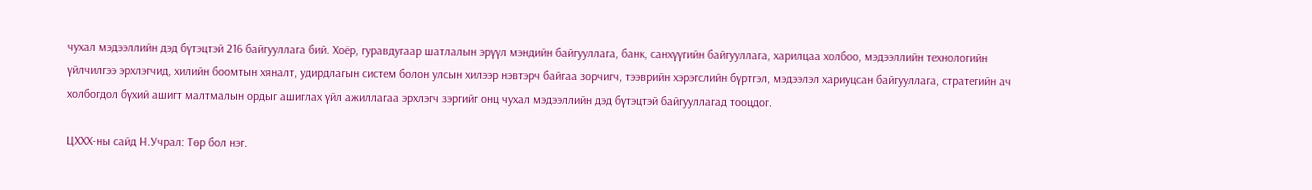чухал мэдээллийн дэд бүтэцтэй 216 байгууллага бий. Хоёр, гуравдугаар шатлалын эрүүл мэндийн байгууллага, банк, санхүүгийн байгууллага, харилцаа холбоо, мэдээллийн технологийн үйлчилгээ эрхлэгчид, хилийн боомтын хяналт, удирдлагын систем болон улсын хилээр нэвтэрч байгаа зорчигч, тээврийн хэрэгслийн бүртгэл, мэдээлэл хариуцсан байгууллага, стратегийн ач холбогдол бүхий ашигт малтмалын ордыг ашиглах үйл ажиллагаа эрхлэгч зэргийг онц чухал мэдээллийн дэд бүтэцтэй байгууллагад тооцдог.

ЦХХХ-ны сайд Н.Учрал: Төр бол нэг.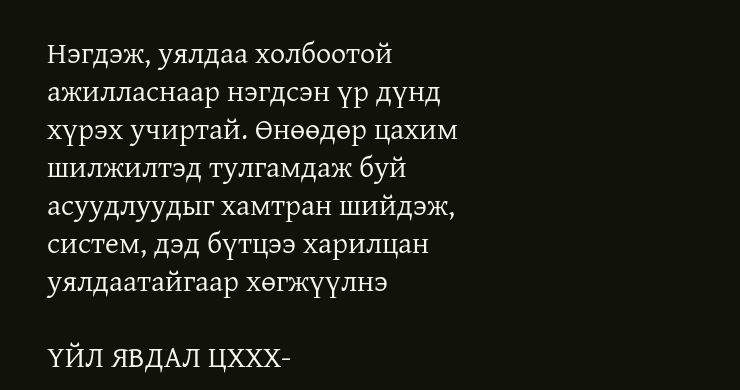Нэгдэж, уялдаа холбоотой ажилласнаар нэгдсэн үр дүнд хүрэх учиртай. Өнөөдөр цахим шилжилтэд тулгамдаж буй асуудлуудыг хамтран шийдэж, систем, дэд бүтцээ харилцан уялдаатайгаар хөгжүүлнэ

ҮЙЛ ЯВДАЛ ЦХХХ-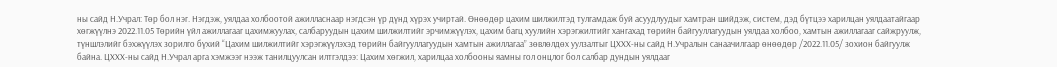ны сайд Н.Учрал: Төр бол нэг. Нэгдэж, уялдаа холбоотой ажилласнаар нэгдсэн үр дүнд хүрэх учиртай. Өнөөдөр цахим шилжилтэд тулгамдаж буй асуудлуудыг хамтран шийдэж, систем, дэд бүтцээ харилцан уялдаатайгаар хөгжүүлнэ 2022.11.05 Төрийн үйл ажиллагааг цахимжуулах, салбаруудын цахим шилжилтийг эрчимжүүлэх, цахим багц хуулийн хэрэгжилтийг хангахад төрийн байгууллагуудын уялдаа холбоо, хамтын ажиллагааг сайжруулж, түншлэлийг бэхжүүлэх зорилго бүхий “Цахим шилжилтийг хэрэгжүүлэхэд төрийн байгууллагуудын хамтын ажиллагаа” зөвлөлдөх уулзалтыг ЦХХХ-ны сайд Н.Учралын санаачилгаар өнөөдөр /2022.11.05/ зохион байгуулж байна. ЦХХХ-ны сайд Н.Учрал арга хэмжээг нээж танилцуулсан илтгэлдээ: Цахим хөгжил, харилцаа холбооны яамны гол онцлог бол салбар дундын уялдааг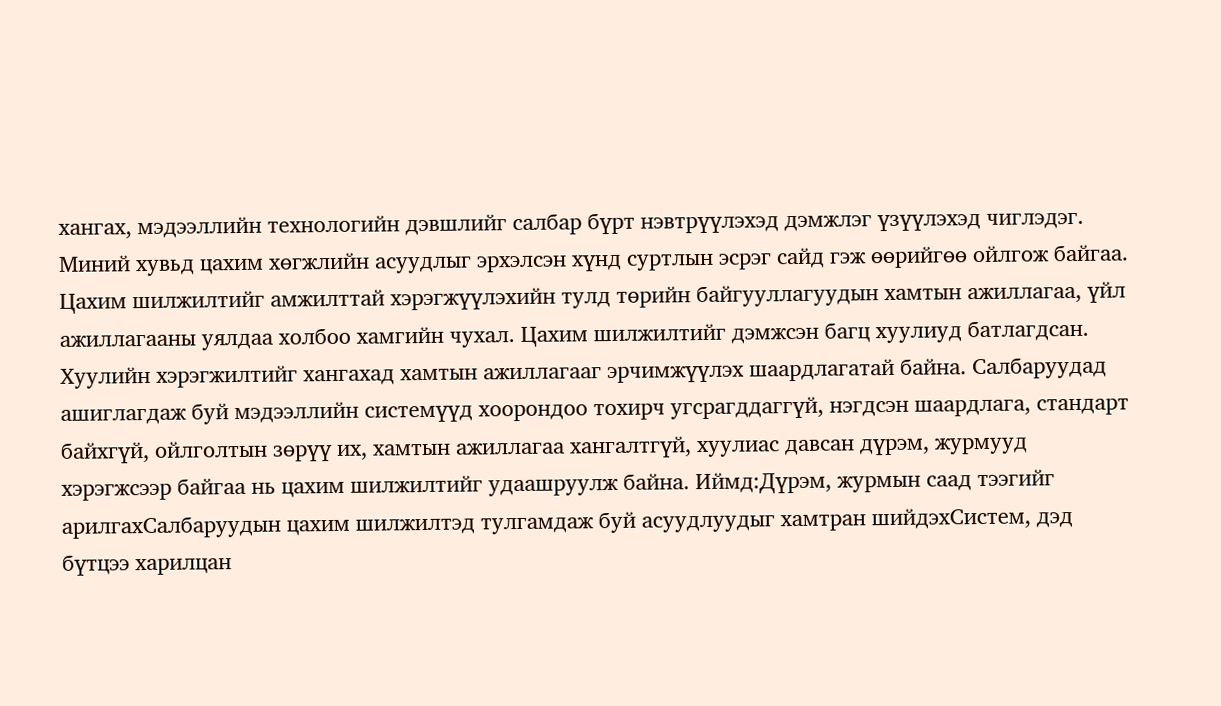хангах, мэдээллийн технологийн дэвшлийг салбар бүрт нэвтрүүлэхэд дэмжлэг үзүүлэхэд чиглэдэг. Миний хувьд цахим хөгжлийн асуудлыг эрхэлсэн хүнд суртлын эсрэг сайд гэж өөрийгөө ойлгож байгаа. Цахим шилжилтийг амжилттай хэрэгжүүлэхийн тулд төрийн байгууллагуудын хамтын ажиллагаа, үйл ажиллагааны уялдаа холбоо хамгийн чухал. Цахим шилжилтийг дэмжсэн багц хуулиуд батлагдсан. Хуулийн хэрэгжилтийг хангахад хамтын ажиллагааг эрчимжүүлэх шаардлагатай байна. Салбаруудад ашиглагдаж буй мэдээллийн системүүд хоорондоо тохирч угсрагддаггүй, нэгдсэн шаардлага, стандарт байхгүй, ойлголтын зөрүү их, хамтын ажиллагаа хангалтгүй, хуулиас давсан дүрэм, журмууд хэрэгжсээр байгаа нь цахим шилжилтийг удаашруулж байна. Иймд:Дүрэм, журмын саад тээгийг арилгахСалбаруудын цахим шилжилтэд тулгамдаж буй асуудлуудыг хамтран шийдэхСистем, дэд бүтцээ харилцан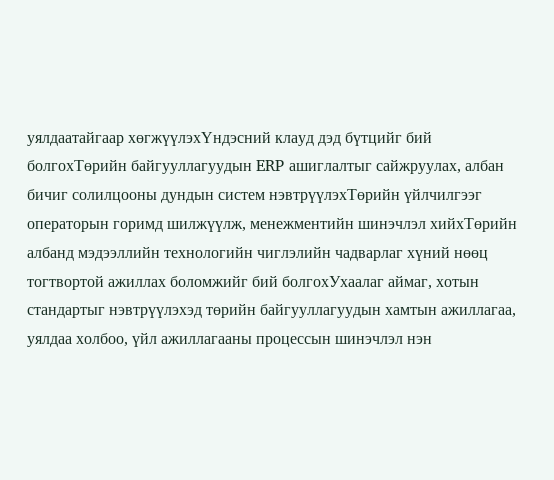уялдаатайгаар хөгжүүлэхҮндэсний клауд дэд бүтцийг бий болгохТөрийн байгууллагуудын ERP ашиглалтыг сайжруулах, албан бичиг солилцооны дундын систем нэвтрүүлэхТөрийн үйлчилгээг операторын горимд шилжүүлж, менежментийн шинэчлэл хийхТөрийн албанд мэдээллийн технологийн чиглэлийн чадварлаг хүний нөөц тогтвортой ажиллах боломжийг бий болгохУхаалаг аймаг, хотын стандартыг нэвтрүүлэхэд төрийн байгууллагуудын хамтын ажиллагаа, уялдаа холбоо, үйл ажиллагааны процессын шинэчлэл нэн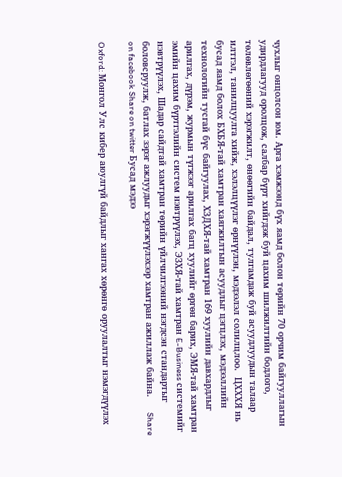чухлыг онцолсон юм. Арга хэмжээнд бүх яамд болон төрийн 70 орчим байгууллагын удирдлагууд оролцож, салбар бүрт хийгдэж буй цахим шилжилтийн бодлого, төлөвлөгөөний хэрэгжилт, өнөөгийн байдал, тулгамдаж буй асуудлуудын талаар илтгэл, танилцуулга хийж, хэлэлцүүлэг өрнүүлэн, мэдээлэл солилцлоо.  ЦХХХЯ нь бусад яамд болох БХБЯ-тай хамтран хаягжилтын асуудлыг цэгцлэх, мэдээллийн технологийн тусгай бүс байгуулах, ХЗДХЯ-тай хамтран 169 хуулийн давхардлыг арилгах, дүрэм, журмын түгжээг арилгах багц хуулийг өргөн барих, ЭМЯ-тай хамтран эмийн цахим бүртгэлийн систем нэвтрүүлэх, ЭЗХЯ-тай хамтран E-Business системийг нэвтрүүлэх, Шадар сайдтай хамтран төрийн үйлчилгээний нэгдсэн стандартыг боловсруулж, батлах зэрэг ажлуудыг хэрэгжүүлэхээр хамтран ажиллаж байна.     Share on facebook Share on twitter Бусад мэдээ

Oxford: Монгол Улс кибер аюулгүй байдлыг хангах хөрөнгө оруулалтыг нэмэгдүүлэх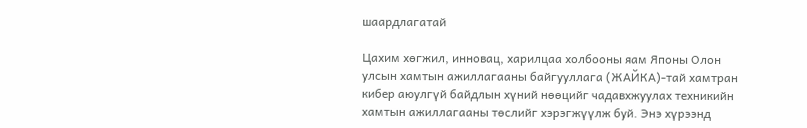шаардлагатай

Цахим хөгжил, инновац, харилцаа холбооны яам Японы Олон улсын хамтын ажиллагааны байгууллага (ЖАЙКА)-тай хамтран кибер аюулгүй байдлын хүний нөөцийг чадавхжуулах техникийн хамтын ажиллагааны төслийг хэрэгжүүлж буй. Энэ хүрээнд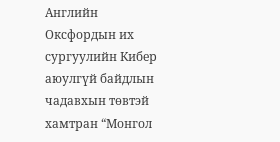Английн Оксфордын их сургуулийн Кибер аюулгүй байдлын чадавхын төвтэй хамтран “Монгол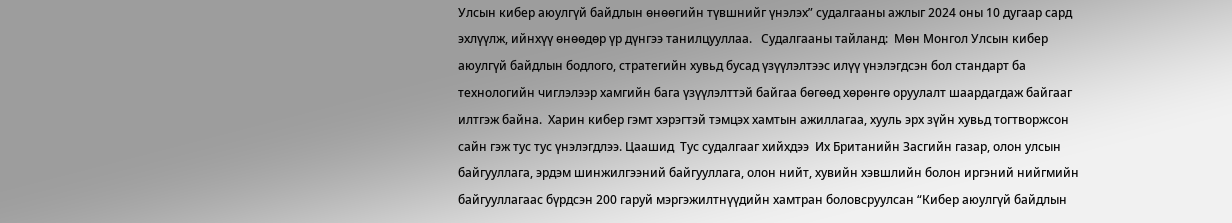Улсын кибер аюулгүй байдлын өнөөгийн түвшнийг үнэлэх” судалгааны ажлыг 2024 оны 10 дугаар сард эхлүүлж, ийнхүү өнөөдөр үр дүнгээ танилцууллаа.   Судалгааны тайланд:  Мөн Монгол Улсын кибер аюулгүй байдлын бодлого, стратегийн хувьд бусад үзүүлэлтээс илүү үнэлэгдсэн бол стандарт ба технологийн чиглэлээр хамгийн бага үзүүлэлттэй байгаа бөгөөд хөрөнгө оруулалт шаардагдаж байгааг илтгэж байна.  Харин кибер гэмт хэрэгтэй тэмцэх хамтын ажиллагаа, хууль эрх зүйн хувьд тогтворжсон сайн гэж тус тус үнэлэгдлээ. Цаашид  Тус судалгааг хийхдээ  Их Британийн Засгийн газар, олон улсын байгууллага, эрдэм шинжилгээний байгууллага, олон нийт, хувийн хэвшлийн болон иргэний нийгмийн байгууллагаас бүрдсэн 200 гаруй мэргэжилтнүүдийн хамтран боловсруулсан “Кибер аюулгүй байдлын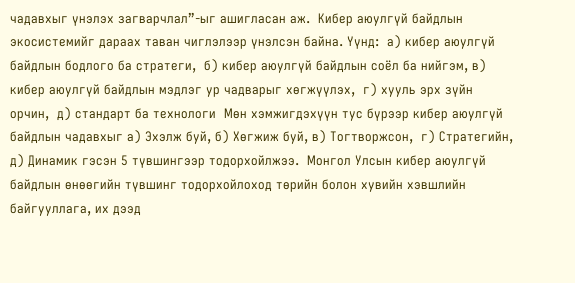чадавхыг үнэлэх загварчлал”-ыг ашигласан аж.  Кибер аюулгүй байдлын экосистемийг дараах таван чиглэлээр үнэлсэн байна. Үүнд:  а) кибер аюулгүй байдлын бодлого ба стратеги,  б) кибер аюулгүй байдлын соёл ба нийгэм, в) кибер аюулгүй байдлын мэдлэг ур чадварыг хөгжүүлэх,  г) хууль эрх зүйн орчин,  д) стандарт ба технологи  Мөн хэмжигдэхүүн тус бүрээр кибер аюулгүй байдлын чадавхыг а) Эхэлж буй, б) Хөгжиж буй, в) Тогтворжсон,  г) Стратегийн, д) Динамик гэсэн 5 түвшингээр тодорхойлжээ.  Монгол Улсын кибер аюулгүй байдлын өнөөгийн түвшинг тодорхойлоход төрийн болон хувийн хэвшлийн байгууллага, их дээд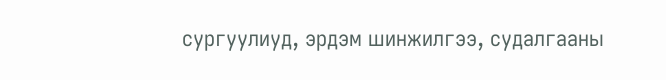сургуулиуд, эрдэм шинжилгээ, судалгааны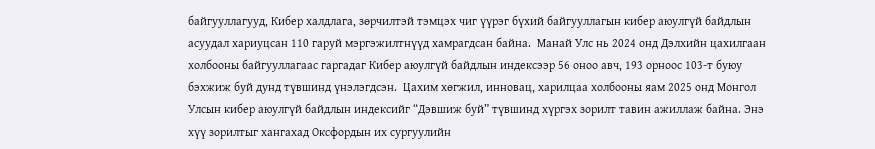байгууллагууд, Кибер халдлага, зөрчилтэй тэмцэх чиг үүрэг бүхий байгууллагын кибер аюулгүй байдлын асуудал хариуцсан 110 гаруй мэргэжилтнүүд хамрагдсан байна.  Манай Улс нь 2024 онд Дэлхийн цахилгаан холбооны байгууллагаас гаргадаг Кибер аюулгүй байдлын индексээр 56 оноо авч, 193 орноос 103-т буюу бэхжиж буй дунд түвшинд үнэлэгдсэн.  Цахим хөгжил, инновац, харилцаа холбооны яам 2025 онд Монгол Улсын кибер аюулгүй байдлын индексийг “Дэвшиж буй” түвшинд хүргэх зорилт тавин ажиллаж байна. Энэ хүү зорилтыг хангахад Оксфордын их сургуулийн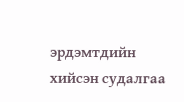эрдэмтдийн хийсэн судалгаа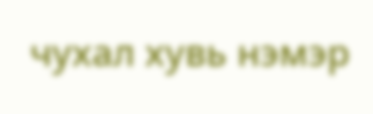чухал хувь нэмэр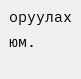оруулах юм.